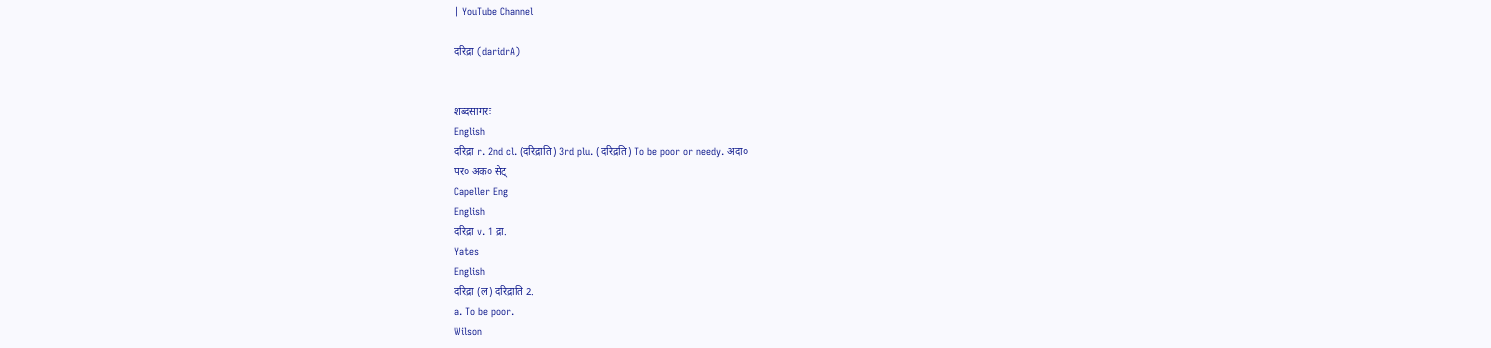| YouTube Channel

दरिद्रा (daridrA)


शब्दसागरः
English
दरिद्रा r. 2nd cl. (दरिद्राति) 3rd plu. (दरिद्रति) To be poor or needy. अदा०
पर० अक० सेट्
Capeller Eng
English
दरिद्रा v. 1 द्रा.
Yates
English
दरिद्रा (ल) दरिद्राति 2.
a. To be poor.
Wilson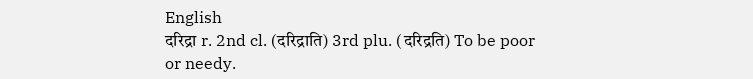English
दरिद्रा r. 2nd cl. (दरिद्राति) 3rd plu. (दरिद्रति) To be poor
or needy.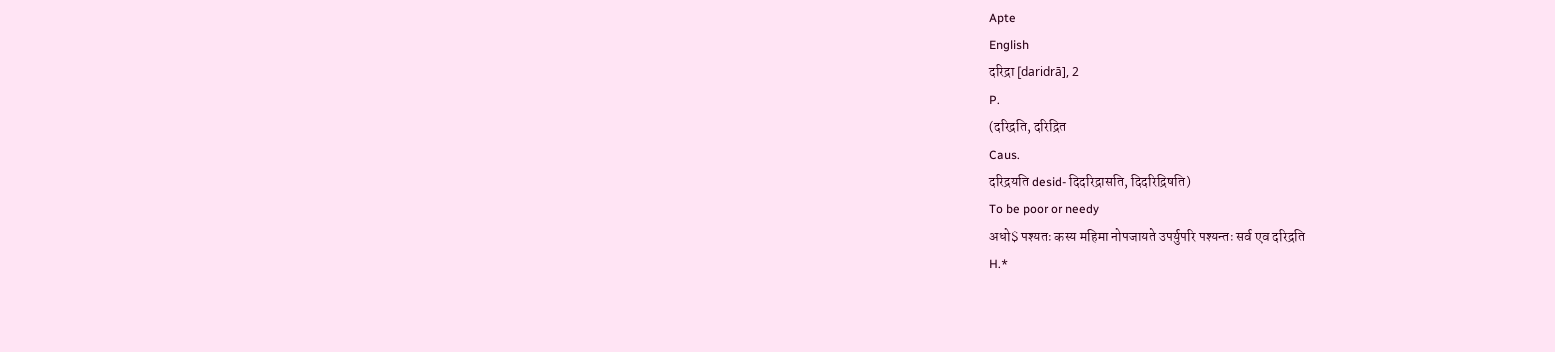Apte
English
दरिद्रा [daridrā], 2
P.
(दरिद्रति, दरिद्रित
Caus.
दरिद्रयति desid- दिदरिद्रासति, दिदरिद्रिषति)
To be poor or needy
अधो$ पश्यतः कस्य महिमा नोपजायते उपर्युपरि पश्यन्तः सर्व एव दरिद्रति
H.*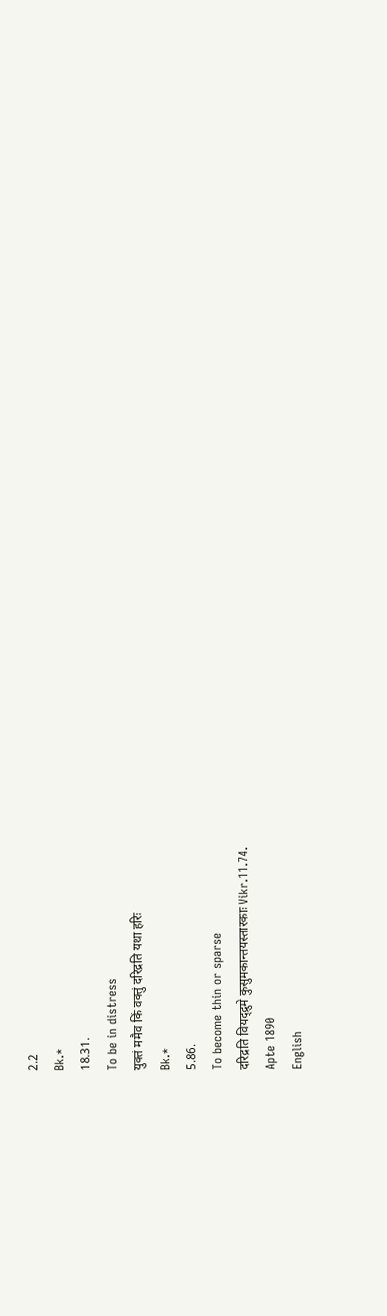2.2
Bk.*
18.31.
To be in distress
युक्तं ममैव किं वक्तुं दरिद्रति यथा हरिः
Bk.*
5.86.
To become thin or sparse
दरिद्रति वियद्द्रुमे कुसुमकान्तयस्तारकाः Vikr.11.74.
Apte 1890
English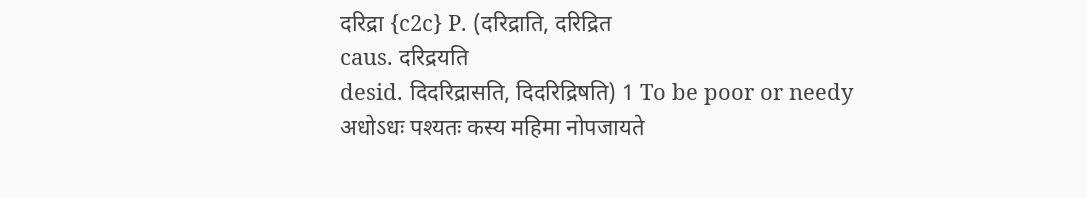दरिद्रा {c2c} P. (दरिद्राति, दरिद्रित
caus. दरिद्रयति
desid. दिदरिद्रासति, दिदरिद्रिषति) 1 To be poor or needy
अधोऽधः पश्यतः कस्य महिमा नोपजायते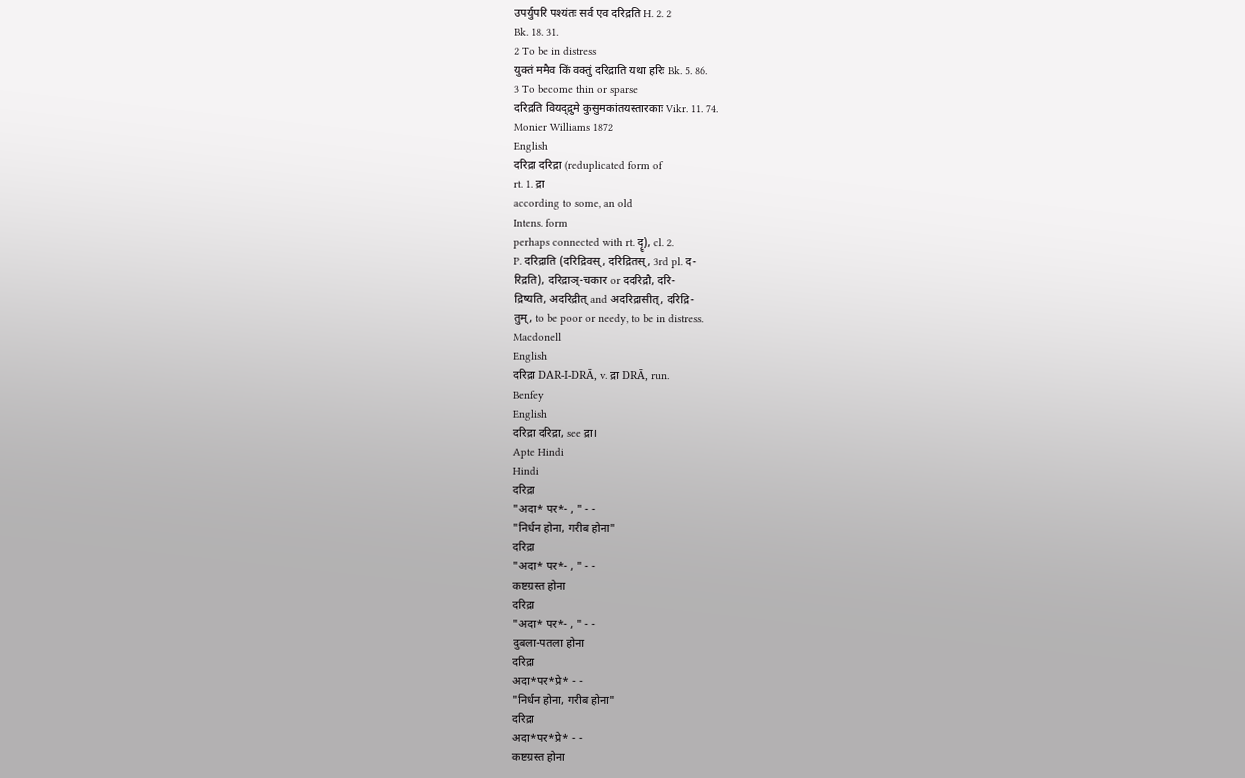उपर्युपरि पश्यंतः सर्व एव दरिद्रति H. 2. 2
Bk. 18. 31.
2 To be in distress
युक्तं ममैव किं वक्तुं दरिद्राति यथा हरिः Bk. 5. 86.
3 To become thin or sparse
दरिद्रति वियद्द्रुमे कुसुमकांतयस्तारकाः Vikr. 11. 74.
Monier Williams 1872
English
दरिद्रा दरिद्रा (reduplicated form of
rt. 1. द्रा
according to some, an old
Intens. form
perhaps connected with rt. दॄ), cl. 2.
P. दरिद्राति (दरिद्रिवस्, दरिद्रितस्, 3rd pl. द-
रिद्रति), दरिद्राञ्-चकार or ददरिद्रौ, दरि-
द्रिष्यति, अदरिद्रीत् and अदरिद्रासीत्, दरिद्रि-
तुम्, to be poor or needy, to be in distress.
Macdonell
English
दरिद्रा DAR-I-DRĀ, v. द्रा DRĀ, run.
Benfey
English
दरिद्रा दरिद्रा, see द्रा।
Apte Hindi
Hindi
दरिद्रा
"अदा* पर*- , " - -
"निर्धन होना, गरीब होना"
दरिद्रा
"अदा* पर*- , " - -
कष्टग्रस्त होना
दरिद्रा
"अदा* पर*- , " - -
दुबला-पतला होना
दरिद्रा
अदा*पर*प्रे* - -
"निर्धन होना, गरीब होना"
दरिद्रा
अदा*पर*प्रे* - -
कष्टग्रस्त होना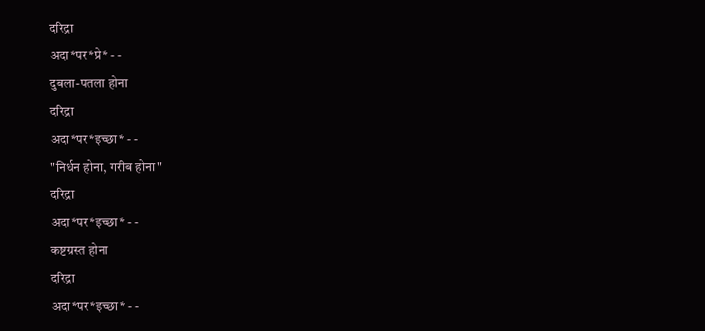दरिद्रा
अदा*पर*प्रे* - -
दुबला-पतला होना
दरिद्रा
अदा*पर*इच्छा* - -
"निर्धन होना, गरीब होना"
दरिद्रा
अदा*पर*इच्छा* - -
कष्टग्रस्त होना
दरिद्रा
अदा*पर*इच्छा* - -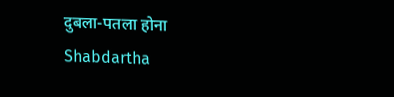दुबला-पतला होना
Shabdartha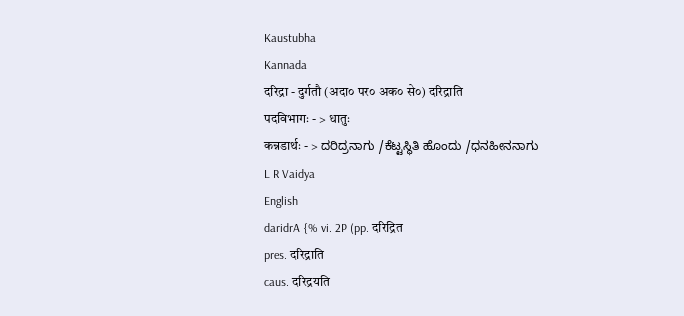Kaustubha
Kannada
दरिद्रा - दुर्गतौ (अदा० पर० अक० से०) दरिद्राति
पदविभागः - > धातुः
कन्नडार्थः - > ದರಿದ್ರನಾಗು /ಕೆಟ್ಟಸ್ಥಿತಿ ಹೊಂದು /ಧನಹೀನನಾಗು
L R Vaidya
English
daridrA {% vi. 2P (pp. दरिद्रित
pres. दरिद्राति
caus. दरिद्रयति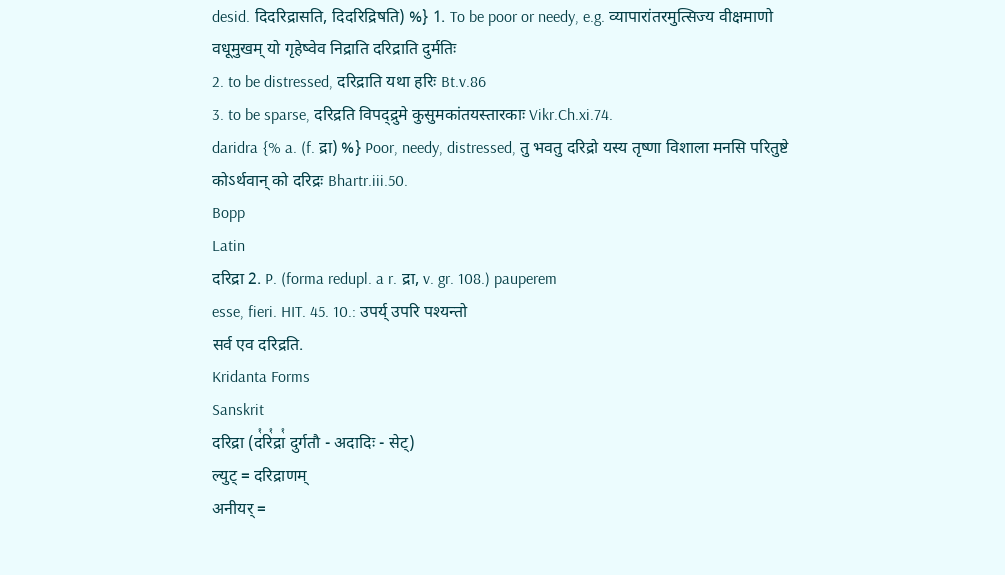desid. दिदरिद्रासति, दिदरिद्रिषति) %} 1. To be poor or needy, e.g. व्यापारांतरमुत्सिज्य वीक्षमाणो वधूमुखम् यो गृहेष्वेव निद्राति दरिद्राति दुर्मतिः
2. to be distressed, दरिद्राति यथा हरिः Bt.v.86
3. to be sparse, दरिद्रति विपद्द्रुमे कुसुमकांतयस्तारकाः Vikr.Ch.xi.74.
daridra {% a. (f. द्रा) %} Poor, needy, distressed, तु भवतु दरिद्रो यस्य तृष्णा विशाला मनसि परितुष्टे कोऽर्थवान् को दरिद्रः Bhartr.iii.50.
Bopp
Latin
दरिद्रा 2. P. (forma redupl. a r. द्रा, v. gr. 108.) pauperem
esse, fieri. HIT. 45. 10.: उपर्य् उपरि पश्यन्तो
सर्व एव दरिद्रति.
Kridanta Forms
Sanskrit
दरिद्रा (द꣡रि꣡द्रा꣡ दुर्गतौ - अदादिः - सेट्)
ल्युट् = दरिद्राणम्
अनीयर् =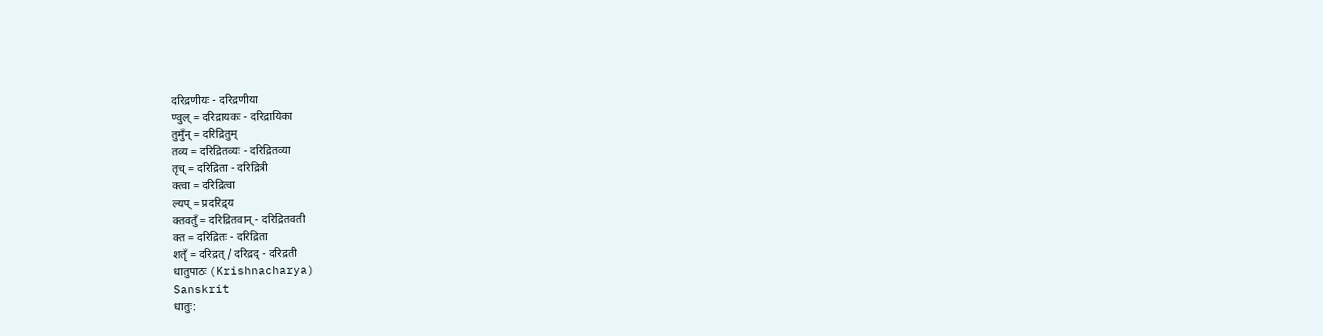दरिद्रणीयः - दरिद्रणीया
ण्वुल् = दरिद्रायकः - दरिद्रायिका
तुमुँन् = दरिद्रितुम्
तव्य = दरिद्रितव्यः - दरिद्रितव्या
तृच् = दरिद्रिता - दरिद्रित्री
क्त्वा = दरिद्रित्वा
ल्यप् = प्रदरिद्र्य
क्तवतुँ = दरिद्रितवान् - दरिद्रितवती
क्त = दरिद्रितः - दरिद्रिता
शतृँ = दरिद्रत् / दरिद्रद् - दरिद्रती
धातुपाठः (Krishnacharya)
Sanskrit
धातुः: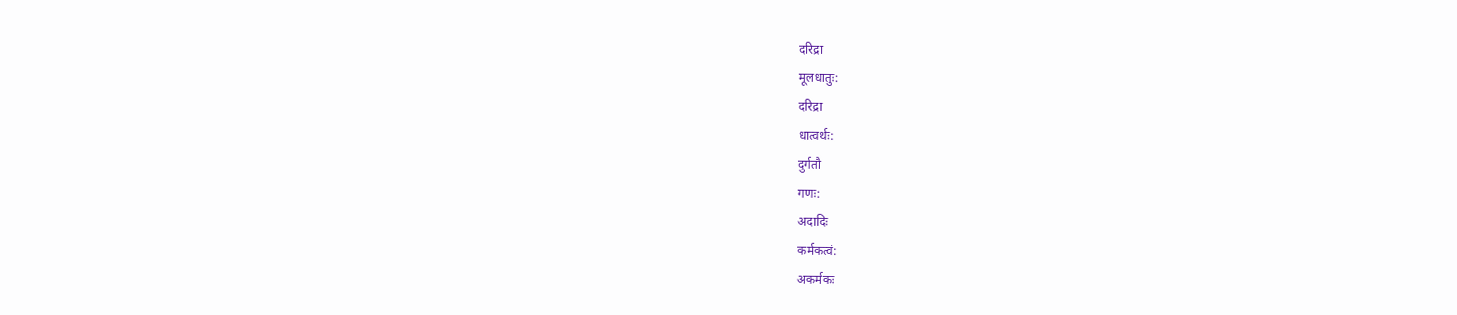दरिद्रा
मूलधातुः:
दरिद्रा
धात्वर्थः:
दुर्गतौ
गणः:
अदादिः
कर्मकत्वं:
अकर्मकः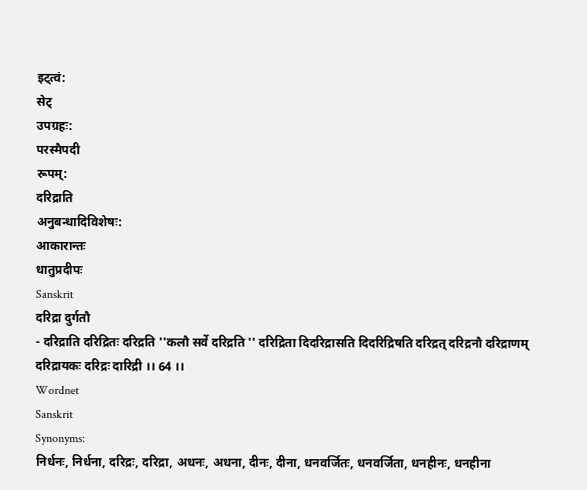इट्त्वं:
सेट्
उपग्रहः:
परस्मैपदी
रूपम्:
दरिद्राति
अनुबन्धादिविशेषः:
आकारान्तः
धातुप्रदीपः
Sanskrit
दरिद्रा दुर्गतौ
- दरिद्राति दरिद्रितः दरिद्रति ''कलौ सर्वे दरिद्रति '' दरिद्रिता दिदरिद्रासति दिदरिद्रिषति दरिद्रत् दरिद्रनौ दरिद्राणम् दरिद्रायकः दरिद्रः दारिद्री ।। 64 ।।
Wordnet
Sanskrit
Synonyms:
निर्धनः, निर्धना, दरिद्रः, दरिद्रा, अधनः, अधना, दीनः, दीना, धनवर्जितः, धनवर्जिता, धनहीनः, धनहीना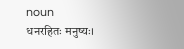noun
धनरहितः मनुष्यः।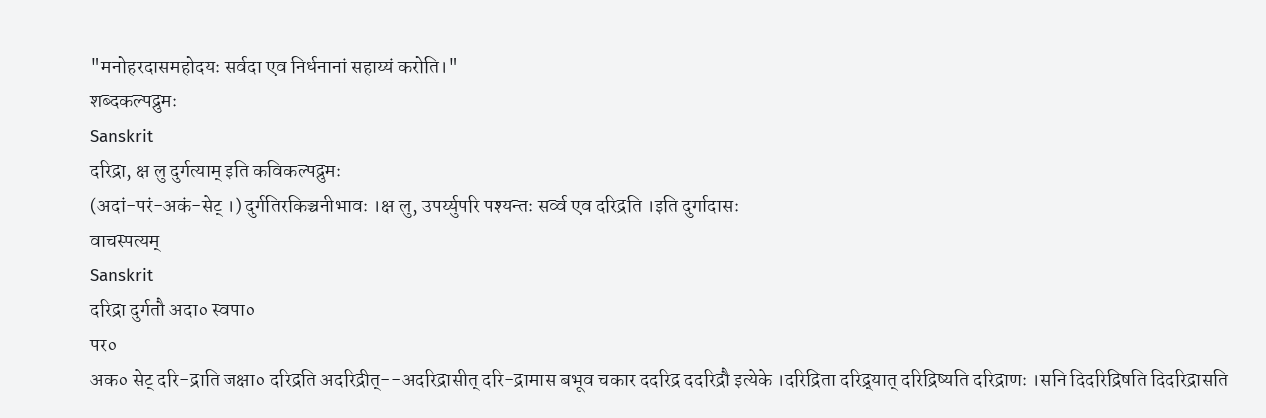"मनोहरदासमहोदयः सर्वदा एव निर्धनानां सहाय्यं करोति।"
शब्दकल्पद्रुमः
Sanskrit
दरिद्रा, क्ष लु दुर्गत्याम् इति कविकल्पद्रुमः
(अदां-परं-अकं-सेट् ।) दुर्गतिरकिञ्चनीभावः ।क्ष लु, उपर्य्युपरि पश्यन्तः सर्व्व एव दरिद्रति ।इति दुर्गादासः
वाचस्पत्यम्
Sanskrit
दरिद्रा दुर्गतौ अदा० स्वपा०
पर०
अक० सेट् दरि-द्राति जक्षा० दरिद्रति अदरिद्रीत्--अदरिद्रासीत् दरि-द्रामास बभूव चकार ददरिद्र ददरिद्रौ इत्येके ।दरिद्रिता दरिद्र्यात् दरिद्रिष्यति दरिद्राणः ।सनि दिदरिद्रिषति दिदरिद्रासति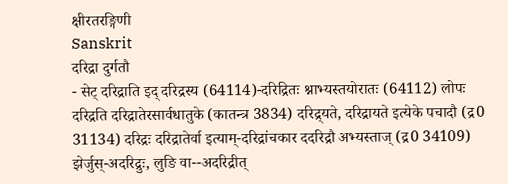क्षीरतरङ्गिणी
Sanskrit
दरिद्रा दुर्गतौ
- सेट् दरिद्राति इद् दरिद्रस्य (64114)-दरिद्रितः श्नाभ्यस्तयोरातः (64112) लोपः दरिद्रति दरिद्रातेरसार्वधातुके (कातन्त्र 3834) दरिद्र्यते, दरिद्रायते इत्येके पचादौ (द्र0 31134) दरिद्रः दरिद्रातेर्वा इत्याम्-दरिद्रांचकार ददरिद्रौ अभ्यस्ताज् (द्र0 34109) झेर्जुस्-अदरिद्रुः, लुङि वा--अदरिद्रीत्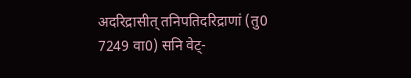अदरिद्रासीत् तनिपतिदरिद्राणां (तु0 7249 वा0) सनि वेट्-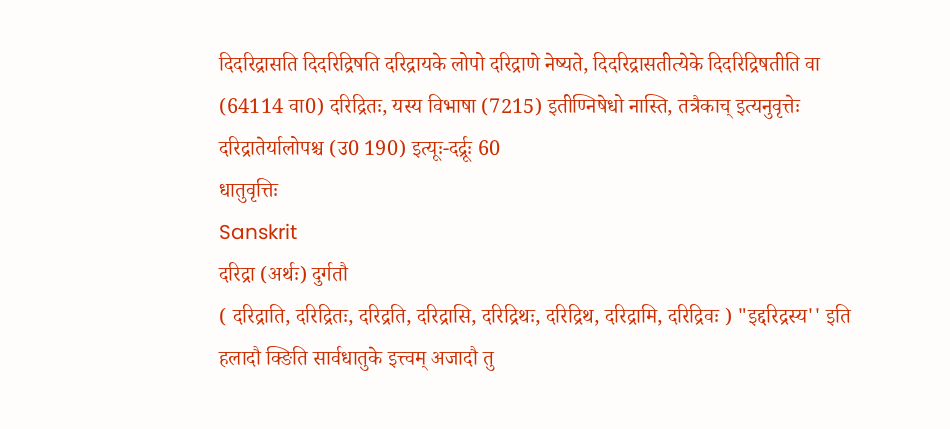दिदरिद्रासति दिदरिद्रिषति दरिद्रायके लोपो दरिद्राणे नेष्यते, दिदरिद्रासतीत्येके दिदरिद्रिषतीति वा (64114 वा0) दरिद्रितः, यस्य विभाषा (7215) इतीण्निषेधो नास्ति, तत्रैकाच् इत्यनुवृत्तेः दरिद्रातेर्यालोपश्च (उ0 190) इत्यूः-दर्द्रूः 60
धातुवृत्तिः
Sanskrit
दरिद्रा (अर्थः) दुर्गतौ
( दरिद्राति, दरिद्रितः, दरिद्रति, दरिद्रासि, दरिद्रिथः, दरिद्रिथ, दरिद्रामि, दरिद्रिवः ) "इद्दरिद्रस्य'' इति हलादौ क्ङिति सार्वधातुके इत्त्वम् अजादौ तु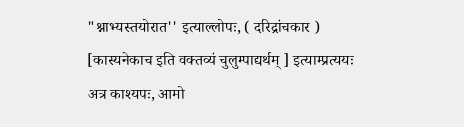"श्नाभ्यस्तयोरात'' इत्याल्लोपः, ( दरिद्रांचकार ) [कास्यनेकाच इति वक्तव्यं चुलुम्पाद्यर्थम् ] इत्याम्प्रत्ययः अत्र काश्यपः, आमो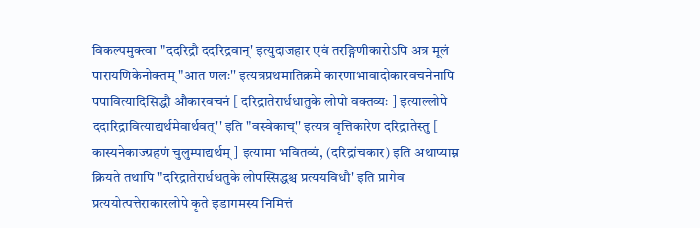विकल्पमुक्त्वा "ददरिद्रौ ददरिद्रवान्' इत्युदाजहार एवं तरङ्गिणीकारोऽपि अत्र मूलं पारायणिकेनोक्तम् "आत णलः'' इत्यत्रप्रथमातिक्रमे कारणाभावादोकारवचनेनापि पपावित्यादिसिद्धौ औकारवचनं [ दरिद्रातेरार्धधातुके लोपो वक्तव्यः ] इत्याल्लोपे ददारिद्रावित्याद्यर्थमेवार्थवत्'' इति "वस्वेकाच्'' इत्यत्र वृत्तिकारेण दरिद्रातेस्तु [ कास्यनेकाज्ग्रहणं चुलुम्पाद्यर्थम् ] इत्यामा भवितव्यं, (दरिद्रांचकार) इति अथाप्याम्न क्रियते तथापि "दरिद्रातेरार्धधतुके लोपस्सिद्धश्च प्रत्ययविधौ' इति प्रागेव प्रत्ययोत्पत्तेराकारलोपे कृते इडागमस्य निमित्तं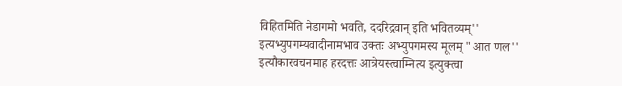विहितमिति नेडागमो भवति, ददरिद्रवान् इति भवितव्यम्'' इत्यभ्युपगम्यवादीनामभाव उक्तः अभ्युपगमस्य मूलम् "आत णल'' इत्यौकारवचनमाह हरदत्तः आत्रेयस्त्वाम्नित्य इत्युक्त्वा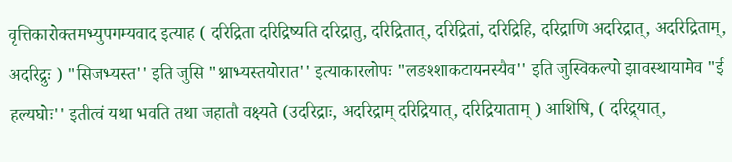वृत्तिकारोक्तमभ्युपगम्यवाद इत्याह ( दरिद्रिता दरिद्रिष्यति दरिद्रातु, दरिद्रितात्, दरिद्रितां, दरिद्रिहि, दरिद्राणि अदरिद्रात्, अदरिद्रिताम्, अदरिद्रुः ) "सिजभ्यस्त'' इति जुसि "श्नाभ्यस्तयोरात'' इत्याकारलोपः "लङश्शाकटायनस्यैव'' इति जुस्विकल्पो झावस्थायामेव "ई हल्यघोः'' इतीत्वं यथा भवति तथा जहातौ वक्ष्यते (उदरिद्राः, अदरिद्राम् दरिद्रियात्, दरिद्रियाताम् ) आशिषि, ( दरिद्र्यात्,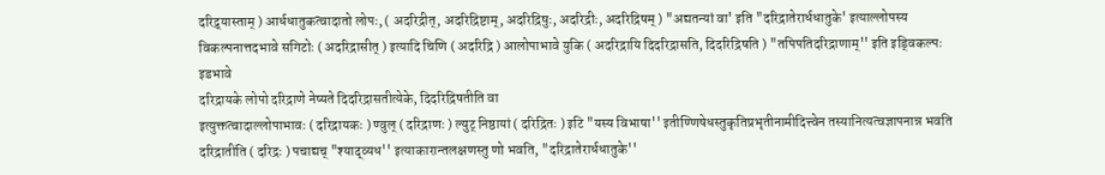दरिद्र्यास्ताम् ) आर्धधातुकत्वादातो लोपः, ( अदरिद्रीत्, अदरिद्रिष्टाम्, अदरिद्रिषुः, अदरिद्रीः, अदरिद्रिषम् ) "अद्यतन्यां वा' इति "दरिद्रातेरार्धधातुके' इत्याल्लोपस्य विकल्पनात्तदभावे सगिटोः ( अदरिद्रासीत् ) इत्यादि चिणि ( अदरिद्रि ) आलोपाभावे युकि ( अदरिद्रायि दिदरिद्रासति, दिदरिद्रिषति ) "तपिपतिदरिद्राणाम्'' इति इड्विकल्पः इडभावे
दरिद्रायके लोपो दरिद्राणे नेष्यते दिदरिद्रासतीत्येके, दिदरिद्रिषतीति वा
इत्युक्तत्वादाल्लोपाभावः ( दरिद्रायकः ) ण्वुल् ( दरिद्राणः ) ल्युट् निष्ठायां ( दरिद्रितः ) इटि "यस्य विभाषा'' इतीण्णिषेधस्तुकृतिप्रभृतीनामीदित्त्वेन तस्यानित्यत्वज्ञापनान्न भवति दरिद्रातीति ( दरिद्रः ) पचाद्यच् "श्याद्व्यध'' इत्याकारान्तलक्षणस्तु णो भवति, "दरिद्रातेरार्धधातुके''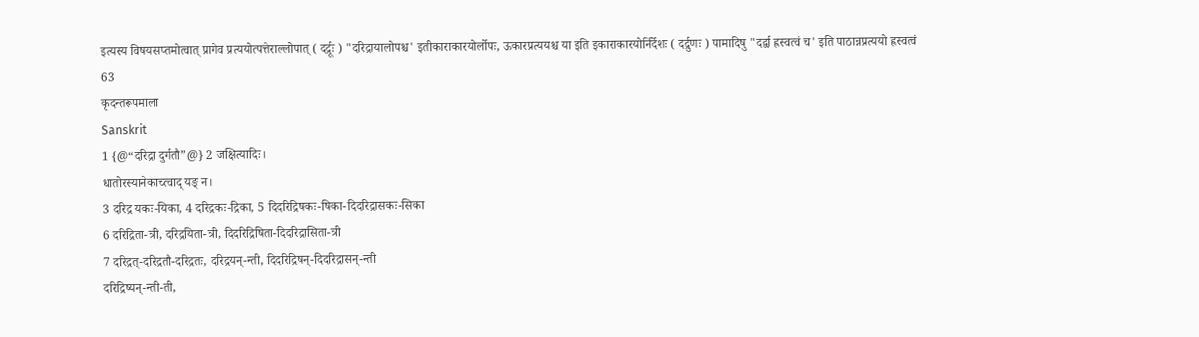इत्यस्य विषयसप्तमोत्वात् प्रागेव प्रत्ययोत्पत्तेराल्लोपात् ( दर्द्रूः ) "दरिद्रायालोपश्च' इतीकाराकारयोर्लोपः, ऊकारप्रत्ययश्च या इति इकाराकारयोर्निर्देशः ( दर्द्रुणः ) पामादिषु "दर्द्वा ह्रस्वत्वं च' इति पाठान्नप्रत्ययो ह्रस्वत्वं 63
कृदन्तरूपमाला
Sanskrit
1 {@“दरिद्रा दुर्गतौ”@} 2 जक्षित्यादिः।
धातोरस्यानेकाच्त्वाद् यङ् न।
3 दरिद्र यकः-यिका, 4 दरिद्रकः-द्रिका, 5 दिदरिद्रिषकः-षिका-दिदरिद्रासकः-सिका
6 दरिद्रिता-त्री, दरिद्रयिता-त्री, दिदरिद्रिषिता-दिदरिद्रासिता-त्री
7 दरिद्रत्-दरिद्रतौ-दरिद्रतः, दरिद्रयन्-न्ती, दिदरिद्रिषन्-दिदरिद्रासन्-न्ती
दरिद्रिष्यन्-न्ती-ती,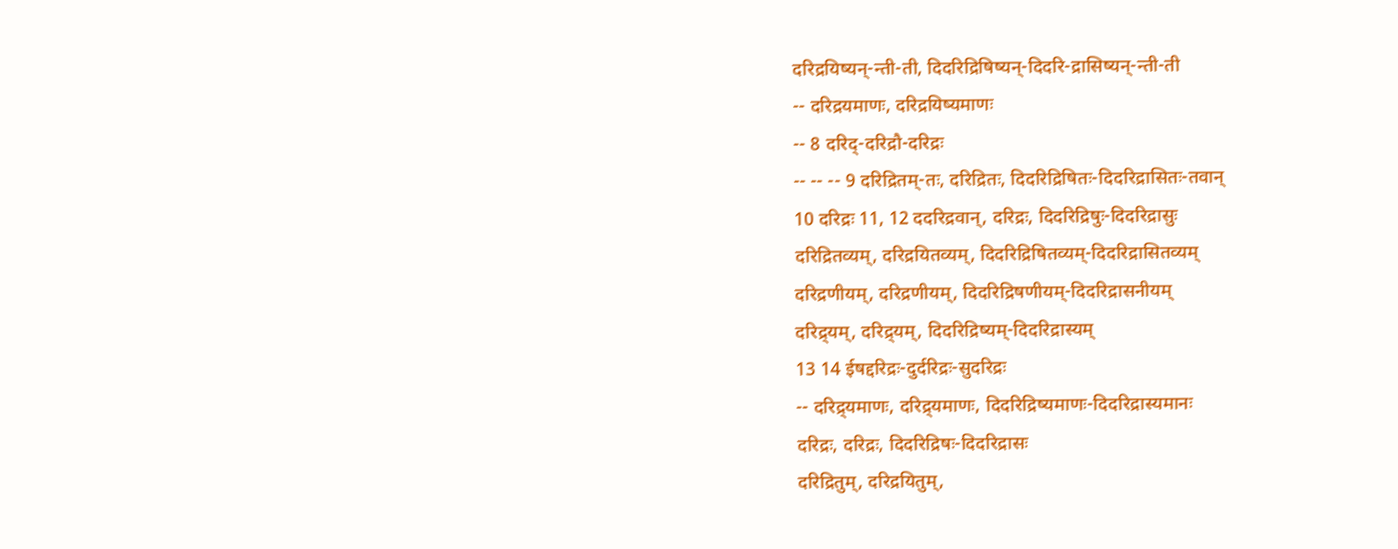दरिद्रयिष्यन्-न्ती-ती, दिदरिद्रिषिष्यन्-दिदरि-द्रासिष्यन्-न्ती-ती
-- दरिद्रयमाणः, दरिद्रयिष्यमाणः
-- 8 दरिद्-दरिद्रौ-दरिद्रः
-- -- -- 9 दरिद्रितम्-तः, दरिद्रितः, दिदरिद्रिषितः-दिदरिद्रासितः-तवान्
10 दरिद्रः 11, 12 ददरिद्रवान्, दरिद्रः, दिदरिद्रिषुः-दिदरिद्रासुः
दरिद्रितव्यम्, दरिद्रयितव्यम्, दिदरिद्रिषितव्यम्-दिदरिद्रासितव्यम्
दरिद्रणीयम्, दरिद्रणीयम्, दिदरिद्रिषणीयम्-दिदरिद्रासनीयम्
दरिद्र्यम्, दरिद्र्यम्, दिदरिद्रिष्यम्-दिदरिद्रास्यम्
13 14 ईषद्दरिद्रः-दुर्दरिद्रः-सुदरिद्रः
-- दरिद्र्यमाणः, दरिद्र्यमाणः, दिदरिद्रिष्यमाणः-दिदरिद्रास्यमानः
दरिद्रः, दरिद्रः, दिदरिद्रिषः-दिदरिद्रासः
दरिद्रितुम्, दरिद्रयितुम्,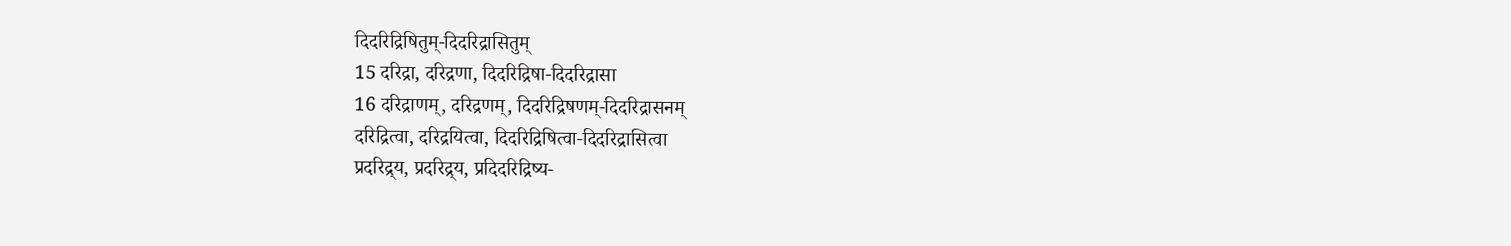दिदरिद्रिषितुम्-दिदरिद्रासितुम्
15 दरिद्रा, दरिद्रणा, दिदरिद्रिषा-दिदरिद्रासा
16 दरिद्राणम्, दरिद्रणम्, दिदरिद्रिषणम्-दिदरिद्रासनम्
दरिद्रित्वा, दरिद्रयित्वा, दिदरिद्रिषित्वा-दिदरिद्रासित्वा
प्रदरिद्र्य, प्रदरिद्र्य, प्रदिदरिद्रिष्य-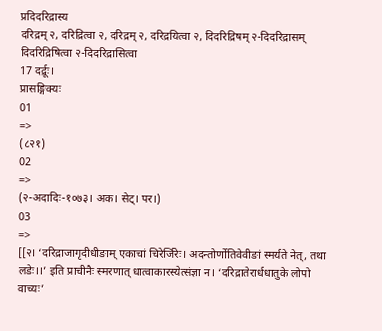प्रदिदरिद्रास्य
दरिद्रम् २, दरिद्रित्वा २, दरिद्रम् २, दरिद्रयित्वा २, दिदरिद्रिषम् २-दिदरिद्रासम्
दिदरिद्रिषित्वा २-दिदरिद्रासित्वा
17 दर्द्रूः।
प्रासङ्गिक्यः
01
=>
(८२१)
02
=>
(२-अदादिः-१०७३। अक। सेट्। पर।)
03
=>
[[२। ‘दरिद्राजागृदीधीङाम् एकाचां चिरेर्जिरेः। अदन्तोर्णोतिवेवीङां स्मर्यते नेत्, तथा लडेः।।’ इति प्राचीनैः स्मरणात् धात्वाकारस्येत्संज्ञा न। ‘दरिद्रातेरार्धधातुके लोपो वाच्यः’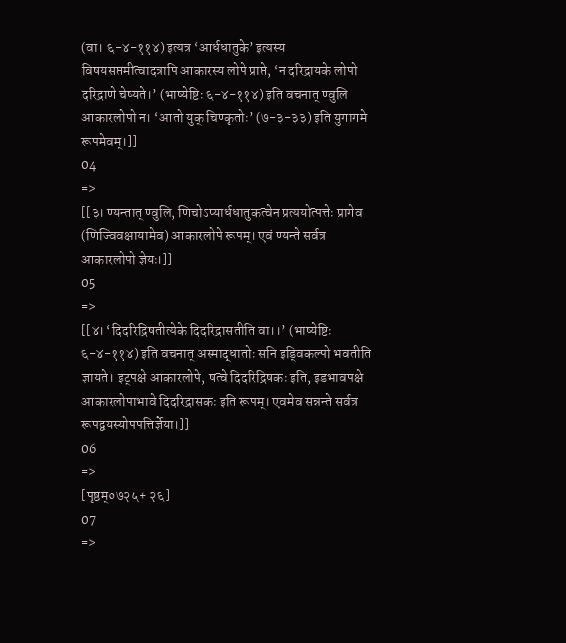(वा। ६-४-११४) इत्यत्र ‘आर्धधातुके’ इत्यस्य विषयसप्तमीत्वादत्रापि आकारस्य लोपे प्राप्ते, ‘न दरिद्रायके लोपो दरिद्राणे चेष्यते।’ (भाष्येष्टिः ६-४-११४) इति वचनात् ण्वुलि आकारलोपो न। ‘आतो युक् चिण्कृतोः’ (७-३-३३) इति युगागमे रूपमेवम्।]]
04
=>
[[३। ण्यन्तात् ण्वुलि, णिचोऽप्यार्धधातुकत्वेन प्रत्ययोत्पत्तेः प्रागेव (णिज्विवक्षायामेव) आकारलोपे रूपम्। एवं ण्यन्ते सर्वत्र आकारलोपो ज्ञेयः।]]
05
=>
[[४। ‘दिदरिद्रिषतीत्येके दिदरिद्रासतीति वा।।’ (भाष्येष्टिः ६-४-११४) इति वचनात् अस्माद्धातोः सनि इड्विकल्पो भवतीति ज्ञायते। इट्पक्षे आकारलोपे, षत्वे दिदरिद्रिषकः इति, इडभावपक्षे आकारलोपाभावे दिदरिद्रासकः इति रूपम्। एवमेव सन्नन्ते सर्वत्र रूपद्वयस्योपपत्तिर्ज्ञेया।]]
06
=>
[पृष्ठम्०७२५+ २६]
07
=>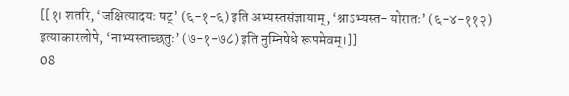[[१। शतरि, ‘जक्षित्यादयः षट्’ (६-१-६) इति अभ्यस्तसंज्ञायाम्, ‘श्नाऽभ्यस्त- योरातः’ (६-४-११२) इत्याकारलोपे, ‘नाभ्यस्ताच्छतुः’ (७-१-७८) इति नुम्निषेधे रूपमेवम्।]]
08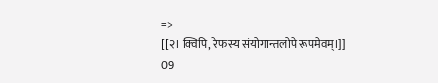=>
[[२। क्विपि, रेफस्य संयोगान्तलोपे रूपमेवम्।]]
09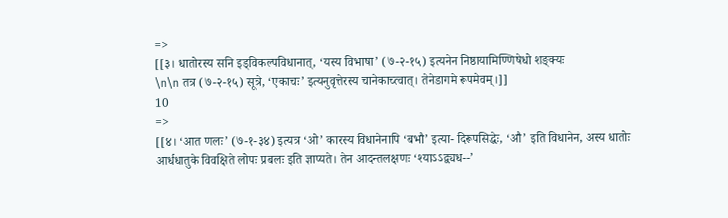=>
[[३। धातोरस्य सनि इड्विकल्पविधानात्, ‘यस्य विभाषा’ (७-२-१५) इत्यनेन निष्ठायामिण्णिषेधो शङ्क्यः
\n\n तत्र (७-२-१५) सूत्रे, ‘एकाचः’ इत्यनुवृत्तेरस्य चानेकाच्त्वात्। तेनेडागमे रूपमेवम्।]]
10
=>
[[४। ‘आत णलः’ (७-१-३४) इत्यत्र ‘ओ’ कारस्य विधानेनापि ‘बभौ’ इत्या- दिरूपसिद्धेः, ‘औ’ इति विधानेन, अस्य धातोः आर्धधातुके विवक्षिते लोपः प्रबलः इति ज्ञाप्यते। तेन आदन्तलक्षणः ‘श्याऽऽद्व्यध--’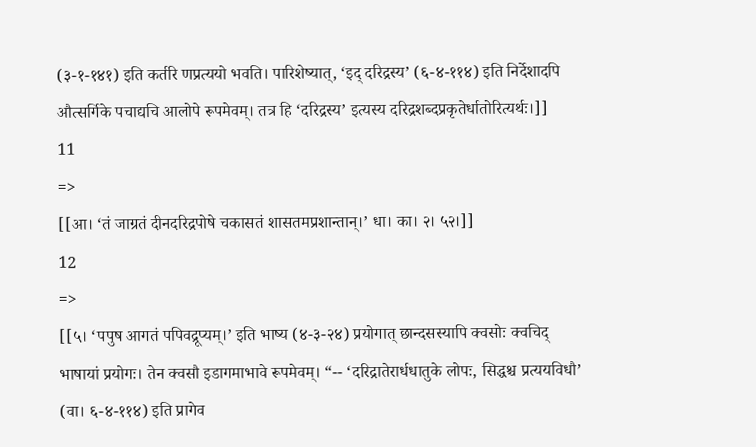(३-१-१४१) इति कर्तरि णप्रत्ययो भवति। पारिशेष्यात्, ‘इद् दरिद्रस्य’ (६-४-११४) इति निर्देशादपि औत्सर्गिके पचाद्यचि आलोपे रूपमेवम्। तत्र हि ‘दरिद्रस्य’ इत्यस्य दरिद्रशब्दप्रकृतेर्धातोरित्यर्थः।]]
11
=>
[[आ। ‘तं जाग्रतं दीनदरिद्रपोषे चकासतं शासतमप्रशान्तान्।’ धा। का। २। ५२।]]
12
=>
[[५। ‘पपुष आगतं पपिवद्रूप्यम्।’ इति भाष्य (४-३-२४) प्रयोगात् छान्दसस्यापि क्वसोः क्वचिद् भाषायां प्रयोगः। तेन क्वसौ इडागमाभावे रूपमेवम्। “-- ‘दरिद्रातेरार्धधातुके लोपः, सिद्धश्च प्रत्ययविधौ’ (वा। ६-४-११४) इति प्रागेव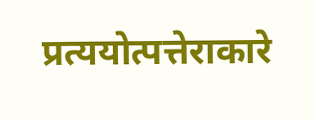प्रत्ययोत्पत्तेराकारे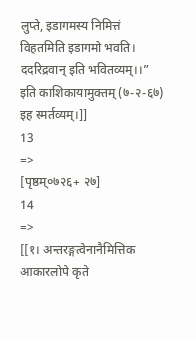लुप्ते, इडागमस्य निमित्तं विहतमिति इडागमो भवति। ददरिद्रवान् इति भवितव्यम्।।” इति काशिकायामुक्तम् (७-२-६७) इह स्मर्तव्यम्।]]
13
=>
[पृष्ठम्०७२६+ २७]
14
=>
[[१। अन्तरङ्गत्वेनानैमित्तिक आकारलोपे कृते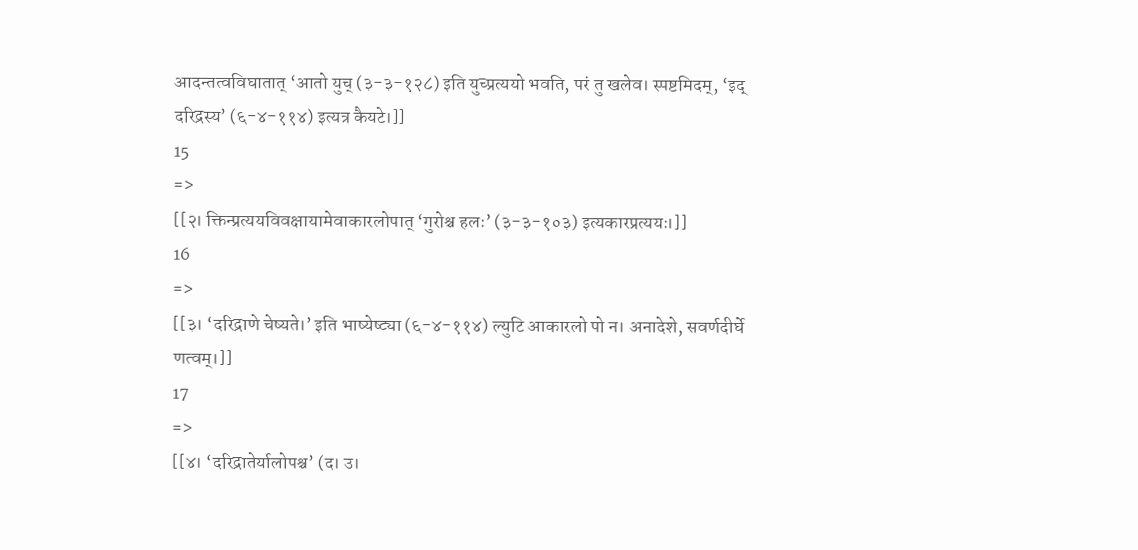आदन्तत्वविघातात् ‘आतो युच् (३-३-१२८) इति युच्प्रत्ययो भवति, परं तु खलेव। स्पष्टमिदम्, ‘इद् दरिद्रस्य’ (६-४-११४) इत्यत्र कैयटे।]]
15
=>
[[२। क्तिन्प्रत्ययविवक्षायामेवाकारलोपात् ‘गुरोश्च हलः’ (३-३-१०३) इत्यकारप्रत्ययः।]]
16
=>
[[३। ‘दरिद्राणे चेष्यते।’ इति भाष्येष्ट्या (६-४-११४) ल्युटि आकारलो पो न। अनादेशे, सवर्णदीर्घे णत्वम्।]]
17
=>
[[४। ‘दरिद्रातेर्यालोपश्च’ (द। उ।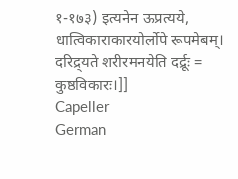१-१७३) इत्यनेन ऊप्रत्यये, धात्विकाराकारयोर्लोपे रूपमेबम्। दरिद्र्यते शरीरमनयेति दर्द्रूः = कुष्ठविकारः।]]
Capeller
German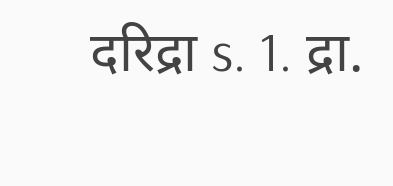दरिद्रा s. 1. द्रा.